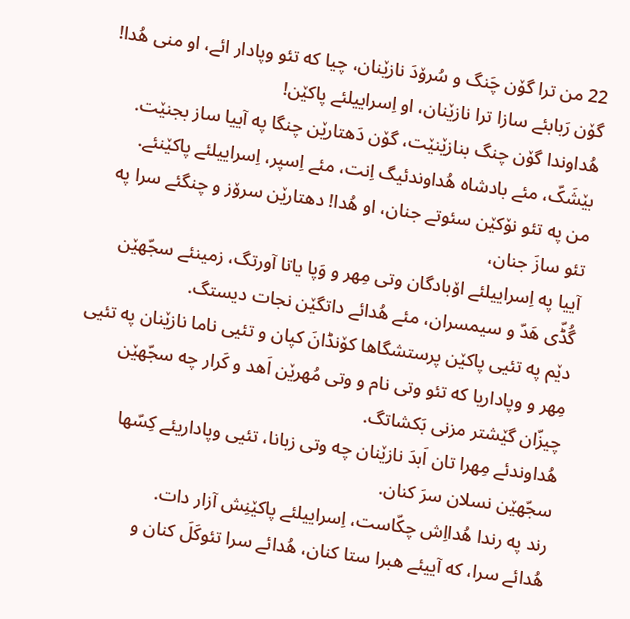22 من ترا گۆن چَنگ و سُرۆدَ نازێنان، چیا که تئو وپادار ائے، او منی هُدا! گۆن رَبابئے سازا ترا نازێنان، او اِسراییلئے پاکێن!
هُداوندا گۆن چنگ بنازێنێت، گۆن دَهتارێن چنگا په آییا ساز بجنێت.
بێشَکّ، مئے بادشاه هُداوندئیگ اِنت، مئے اِسپر، اِسراییلئے پاکێنئے.
من په تئو نۆکێن سئوتے جنان، او هُدا! دهتارێن سرۆز و چنگئے سرا په تئو سازَ جنان،
آییا په اِسراییلئے اۆبادگان وتی مِهر و وَپا یاتا آورتگ، زمینئے سجّهێن گُڈّی هَدّ و سیمسران، مئے هُدائے داتگێن نجات دیستگ.
دێم په تئیی پاکێن پرستشگاها کۆنڈانَ کپان و تئیی ناما نازێنان په تئیی مِهر و وپاداریا که تئو وتی نام و وتی مُهرێن اَهد و کَرار چه سجّهێن چیزّان گێشتر مزنی بَکشاتگ.
هُداوندئے مِهرا تان اَبدَ نازێنان چه وتی زبانا، تئیی وپاداریئے کِسّها سجّهێن نسلان سرَ کنان.
رند په رندا هُدااِش چکّاست، اِسراییلئے پاکێنِش آزار دات.
هُدائے سرا، که آییئے هبرا ستا کنان، هُدائے سرا تئوکَلَ کنان و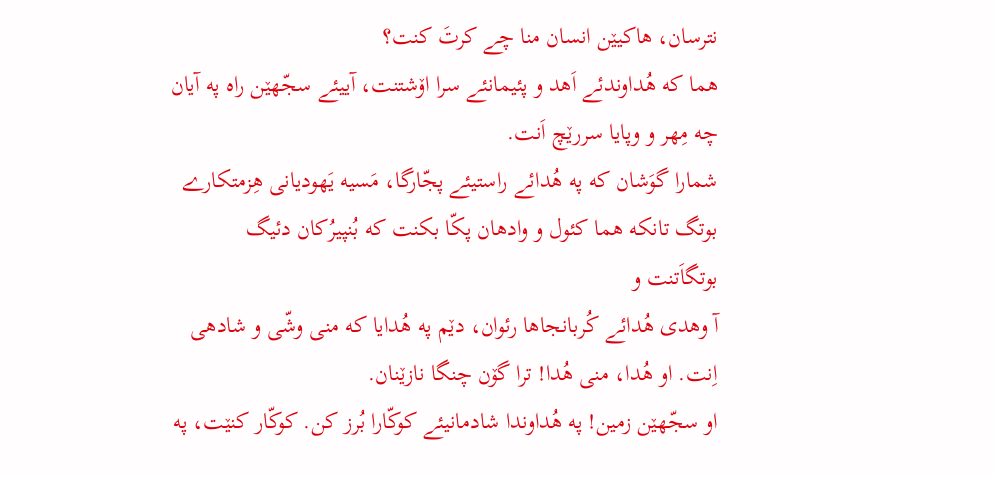نترسان، هاکیێن انسان منا چے کرتَ کنت؟
هما که هُداوندئے اَهد و پئیمانئے سرا اۆشتنت، آییئے سجّهێن راه په آیان چه مِهر و وپایا سررێچ اَنت.
شمارا گوَشان که په هُدائے راستیئے پجّارگا، مَسیه یَهودیانی هِزمتکارے بوتگ تانکه هما کئول و وادهان پکّا بکنت که بُنپیرُکان دئیگ بوتگاَتنت و
آ وهدی هُدائے کُربانجاها رئوان، دێم په هُدایا که منی وشّی و شادهی اِنت. او هُدا، منی هُدا! ترا گۆن چنگا نازێنان.
او سجّهێن زمین! په هُداوندا شادمانیئے کوکّارا بُرز کن. کوکّار کنێت، په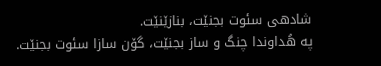شادهی سئوت بجنێت، بنازێنێت.
په هُداوندا چنگ و ساز بجنێت، گۆن سازا سئوت بجنێت.